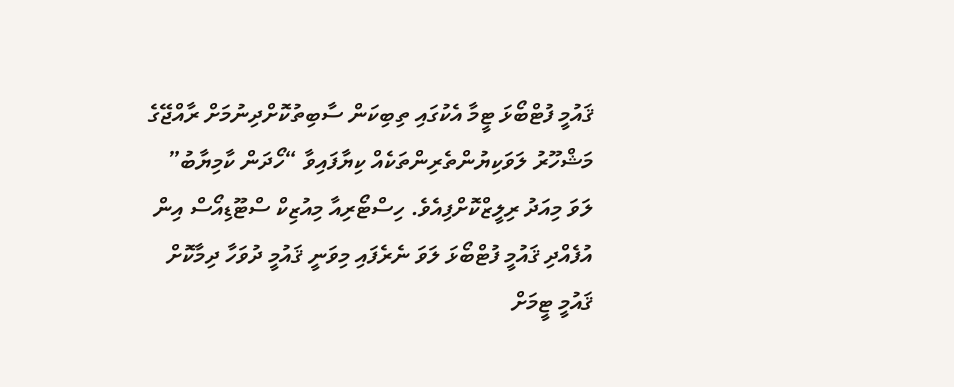ޤައުމީ ފުޓްބޯޅަ ޓީމާ އެކުގައި ތިބިކަން ސާބިތުކޮށްދިނުމަށް ރާއްޖޭގެ މަޝްހޫރު ލަވަކިޔުންތެރިންތަކެއް ކިޔާފައިވާ “ހޯދަން ކާމިޔާބު” ލަވަ މިއަދު ރިލީޒްކޮށްފިއެވެ. ހިސްޓޯރިއާ މިއުޒިކް ސްޓޫޑިއޯސް އިން އުފެއްދި ޤައުމީ ފުޓްބޯޅަ ލަވަ ނެރެފައި މިވަނީ ޤައުމީ ދުވަހާ ދިމާކޮށް ޤައުމީ ޓީމަށް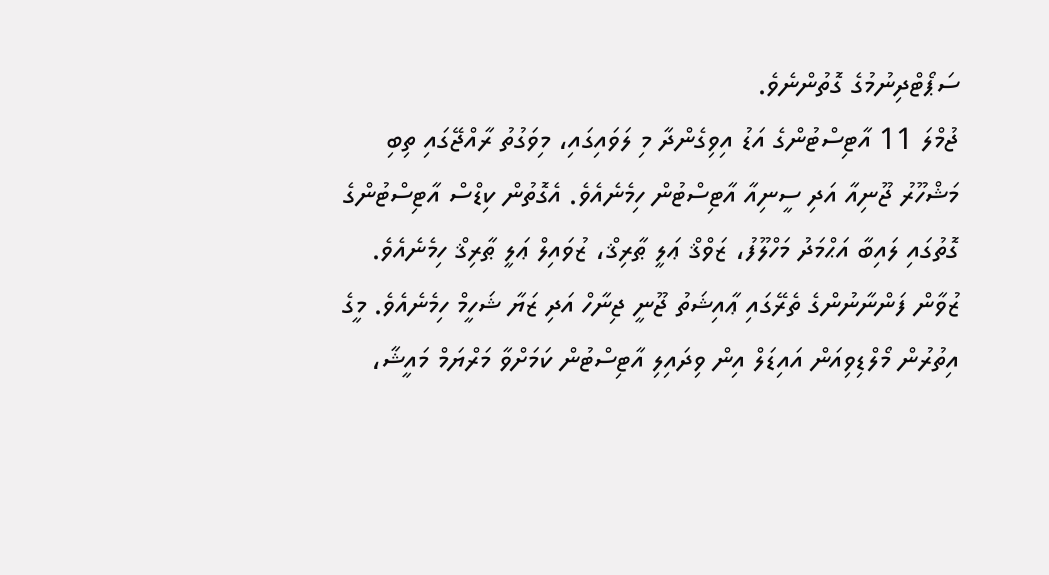ސަޕޯޓްދިނުމުގެ ގޮތުންނެވެ.
ޖުމްލަ 11 އާޓިސްޓުންގެ އަޑު އިވިގެންދާ މި ލަވައިގައި، މިވަގުތު ރާއްޖޭގައި ތިބި މަޝްހޫރު ޖޫނިއާ އަދި ސީނިއާ އާޓިސްޓުން ހިމެނެއެވެ. އެގޮތުން ކިޑްސް އާޓިސްޓުންގެ ގޮތުގައި ލައިބާ އަޙްމަދު މަހްލޫފު، ޒަވްޤް ޢަލީ ޠާރިޤް، ޒުވައިލް ޢަލީ ޠާރިޤް ހިމެނެއެވެ.
ޒުވާން ފަންނާނުންގެ ތެރޭގައި ޢާއިޝަތު ޖޫނީ ޖިނާހް އަދި ޒަޔާ ޝަހީމް ހިމެނެއެވެ. މީގެ އިތުރުން މޯލްޑިވިއަން އައިޑަލް އިން ވިދައިލި އާޓިސްޓުން ކަމަށްވާ މަރްޔަމް މައީޝާ،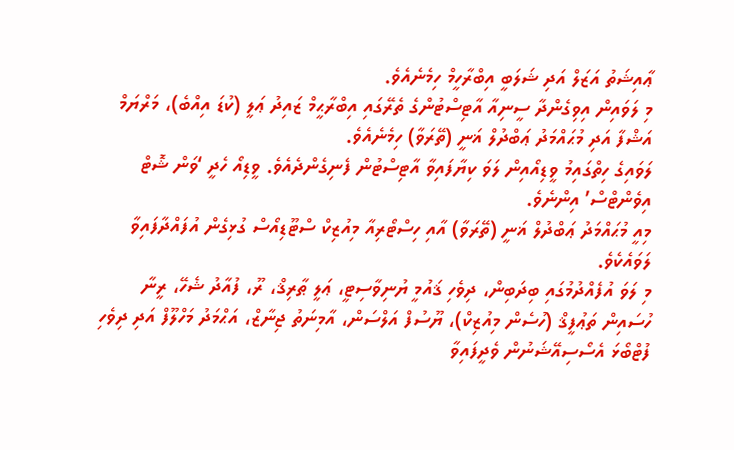ޢާއިޝަތު އަޒަލް އަދި ޝަލަބީ އިބްރާހީމް ހިމެނެއެވެ.
މި ލަވައިން އިވިގެންދާ ސީނިއާ އާޓިސްޓުންގެ ތެރޭގައި އިބްރާޙީމް ޒައިދު ޢަލީ (ކުޑަ އިއްބެ)، މަރްޔަމް އަޝްފާ އަދި މުޙައްމަދު ޢަބްދުލް ޣަނީ (ތޭރަވާ) ހިމެނެއެވެ.
ލަވައިގެ ހިތްގައިމު ވީޑިއޯއިން ލަވަ ކިޔާފައިވާ އާޓިސްޓުން ފެނިގެންދެއެވެ. ވީޑިއޯ ހެދީ ‘ވަން ޝޮޓް އިވެންޓްސް’ އިންނެވެ.
މިއީ މުޙައްމަދު ޢަބްދުލް ޣަނީ (ތޭރަވާ) އާއި ހިސްޓޯރިއާ މިއުޒިކް ސްޓޫޑިއޯސް ގުޅިގެން އުފައްދާފައިވާ ލަވައެކެވެ.
މި ލަވަ އުފެއްދުމުގައި ބިދަބިން، ދިވެހި ޤައުމީ ޔުނިވާސިޓީ، ޢަލީ ޠާރިޤް، ރޫ، ފުއާދު ޝެހޭ، ރީނާ ހުސައިން ތަޢުފީޤް (ހުސެން މިއުޒިކް)، ޔޫސުފް އަލްސަން، އާމިނަތު ޖިނާޒް، އަޙްމަދު މަހްލޫފް އަދި ދިވެހި ފުޓްބޯޅަ އެސޯސިއޭޝަނުން ވެދީފައިވާ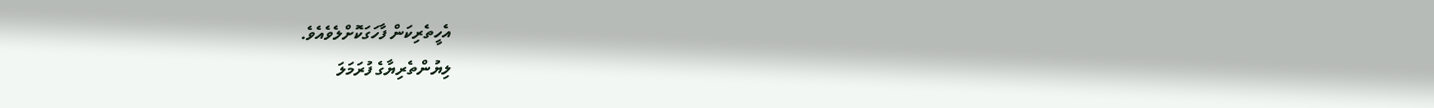އެހީތެރިކަން ފާހަގަކޮށްލެވެއެވެ.
ލިޔުންތެރިޔާގެ ފުރަމަލަ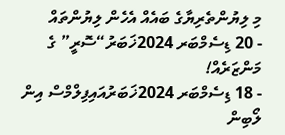މި ލިޔުންތެރިޔާގެ ބައެއް އެހެން ލިޔުންތައް
- 20 ޑިސެމްބަރ 2024ޚަބަރު“ސޮރީ” ގެ މަންޒަރެއް!
- 18 ޑިސެމްބަރ 2024ޚަބަރުއައިފިލްމްސް އިން ލޯބިން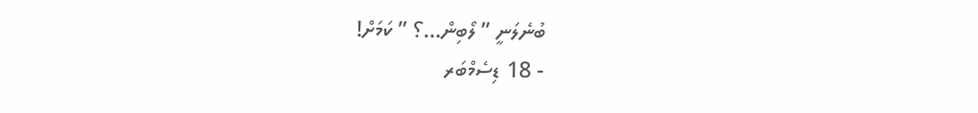ބުނެލަނީ ” ލޯބިން…؟ ” ކަމަށް!
- 18 ޑިސެމްބަރ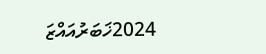2024ޚަބަރުއައްޒަ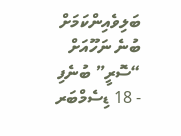ބަލިވެއިންކަމަށް ބުނެ ނަހޫއަށް “ސޮރީ” ބުނެފި
- 18 ޑިސެމްބަރ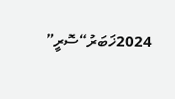2024ޚަބަރު“ސޮރީ”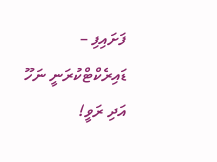ފަށައިފި – ޑައިރެކްޓްކުރަނީ ނަހޫ އަދި ރަވީ!